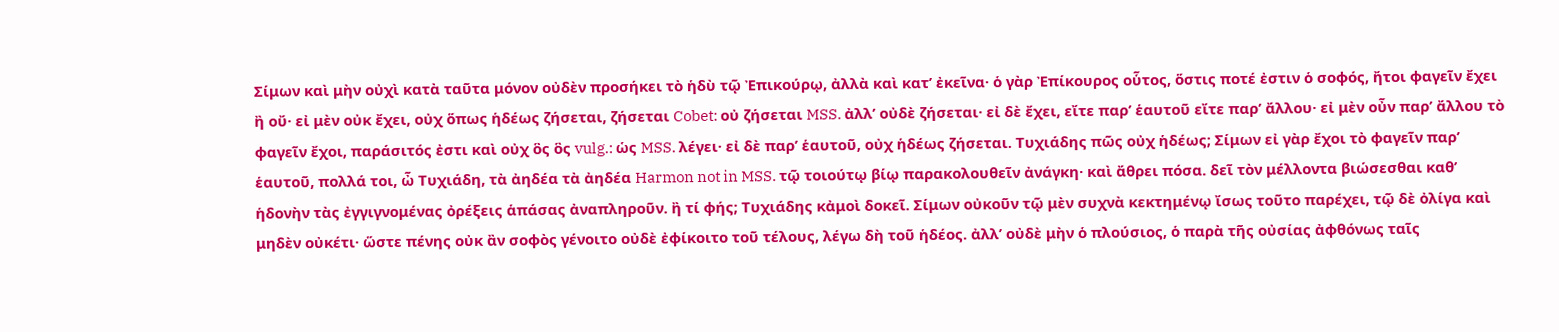Σίμων καὶ μὴν οὐχὶ κατὰ ταῦτα μόνον οὐδὲν προσήκει τὸ ἡδὺ τῷ Ἐπικούρῳ, ἀλλὰ καὶ κατʼ ἐκεῖνα· ὁ γὰρ Ἐπίκουρος οὗτος, ὅστις ποτέ ἐστιν ὁ σοφός, ἤτοι φαγεῖν ἔχει ἢ οὔ· εἰ μὲν οὐκ ἔχει, οὐχ ὅπως ἡδέως ζήσεται, ζήσεται Cobet: οὐ ζήσεται MSS. ἀλλʼ οὐδὲ ζήσεται· εἰ δὲ ἔχει, εἴτε παρʼ ἑαυτοῦ εἴτε παρʼ ἄλλου· εἰ μὲν οὖν παρʼ ἄλλου τὸ φαγεῖν ἔχοι, παράσιτός ἐστι καὶ οὐχ ὃς ὃς vulg.: ὡς MSS. λέγει· εἰ δὲ παρʼ ἑαυτοῦ, οὐχ ἡδέως ζήσεται. Τυχιάδης πῶς οὐχ ἡδέως; Σίμων εἰ γὰρ ἔχοι τὸ φαγεῖν παρʼ ἑαυτοῦ, πολλά τοι, ὦ Τυχιάδη, τὰ ἀηδέα τὰ ἀηδέα Harmon not in MSS. τῷ τοιούτῳ βίῳ παρακολουθεῖν ἀνάγκη· καὶ ἄθρει πόσα. δεῖ τὸν μέλλοντα βιώσεσθαι καθʼ ἡδονὴν τὰς ἐγγιγνομένας ὀρέξεις ἁπάσας ἀναπληροῦν. ἢ τί φής; Τυχιάδης κἀμοὶ δοκεῖ. Σίμων οὐκοῦν τῷ μὲν συχνὰ κεκτημένῳ ἴσως τοῦτο παρέχει, τῷ δὲ ὀλίγα καὶ μηδὲν οὐκέτι· ὥστε πένης οὐκ ἂν σοφὸς γένοιτο οὐδὲ ἐφίκοιτο τοῦ τέλους, λέγω δὴ τοῦ ἡδέος. ἀλλʼ οὐδὲ μὴν ὁ πλούσιος, ὁ παρὰ τῆς οὐσίας ἀφθόνως ταῖς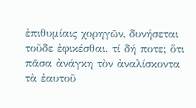ἐπιθυμίαις χορηγῶν, δυνήσεται τοῦδε ἐφικέσθαι. τί δή ποτε; ὅτι πᾶσα ἀνάγκη τὸν ἀναλίσκοντα τὰ ἑαυτοῦ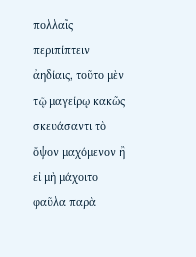πολλαῖς περιπίπτειν ἀηδίαις, τοῦτο μὲν τῷ μαγείρῳ κακῶς σκευάσαντι τὸ ὄψον μαχόμενον ἢ εἰ μὴ μάχοιτο φαῦλα παρὰ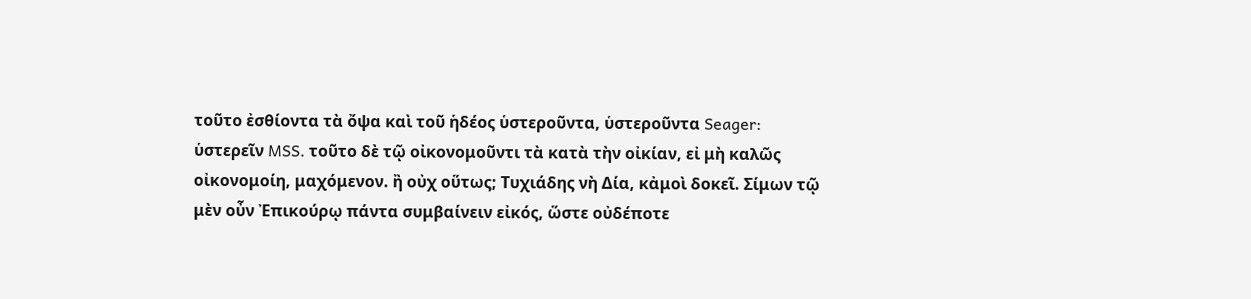τοῦτο ἐσθίοντα τὰ ὄψα καὶ τοῦ ἡδέος ὑστεροῦντα, ὑστεροῦντα Seager: ὑστερεῖν MSS. τοῦτο δὲ τῷ οἰκονομοῦντι τὰ κατὰ τὴν οἰκίαν, εἰ μὴ καλῶς οἰκονομοίη, μαχόμενον. ἢ οὐχ οὕτως; Τυχιάδης νὴ Δία, κἀμοὶ δοκεῖ. Σίμων τῷ μὲν οὖν Ἐπικούρῳ πάντα συμβαίνειν εἰκός, ὥστε οὐδέποτε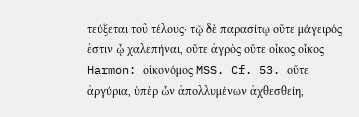τεύξεται τοῦ τέλους· τῷ δὲ παρασίτῳ οὔτε μάγειρός ἐστιν ᾧ χαλεπήναι, οὔτε ἀγρὸς οὔτε οἶκος οἷκος Harmon: οἰκονόμος MSS. Cf. 53. οὔτε ἀργύρια, ὑπὲρ ὧν ἀπολλυμένων ἀχθεσθείη,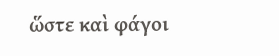ὥστε καὶ φάγοι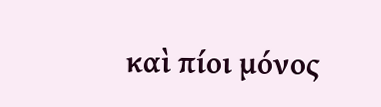καὶ πίοι μόνος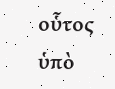οὗτος ὑπὸ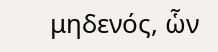μηδενός, ὧν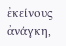ἐκείνους ἀνάγκη,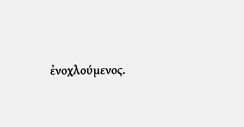ἐνοχλούμενος.